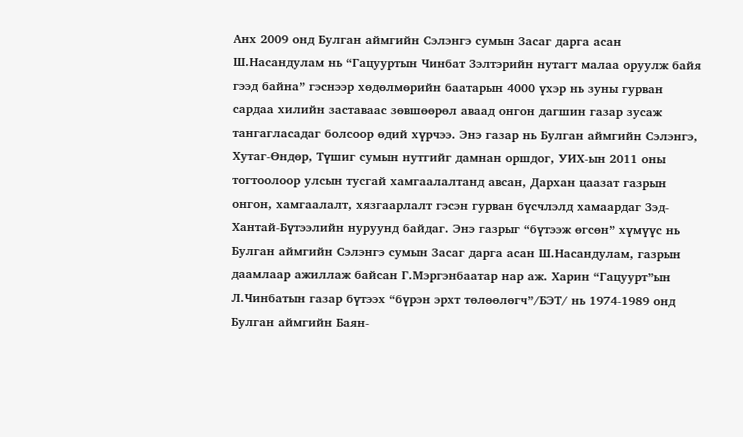Анх 2009 онд Булган аймгийн Сэлэнгэ сумын Засаг дарга асан Ш.Насандулам нь “Гацууртын Чинбат Зэлтэрийн нутагт малаа оруулж байя гээд байна” гэснээр хөдөлмөрийн баатарын 4000 үхэр нь зуны гурван сардаа хилийн заставаас зөвшөөрөл аваад онгон дагшин газар зусаж тангагласадаг болсоор өдий хүрчээ. Энэ газар нь Булган аймгийн Сэлэнгэ, Хутаг-Өндөр, Түшиг сумын нутгийг дамнан оршдог, УИХ-ын 2011 оны тогтоолоор улсын тусгай хамгаалалтанд авсан, Дархан цаазат газрын онгон, хамгаалалт, хязгаарлалт гэсэн гурван бүсчлэлд хамаардаг Зэд-Хантай-Бүтээлийн нуруунд байдаг. Энэ газрыг “бүтээж өгсөн” хүмүүс нь Булган аймгийн Сэлэнгэ сумын Засаг дарга асан Ш.Насандулам, газрын даамлаар ажиллаж байсан Г.Мэргэнбаатар нар аж. Харин “Гацуурт”ын Л.Чинбатын газар бүтээх “бүрэн эрхт төлөөлөгч”/БЭТ/ нь 1974-1989 онд Булган аймгийн Баян-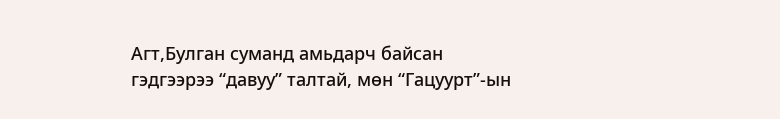Агт,Булган суманд амьдарч байсан гэдгээрээ “давуу” талтай, мөн “Гацуурт”-ын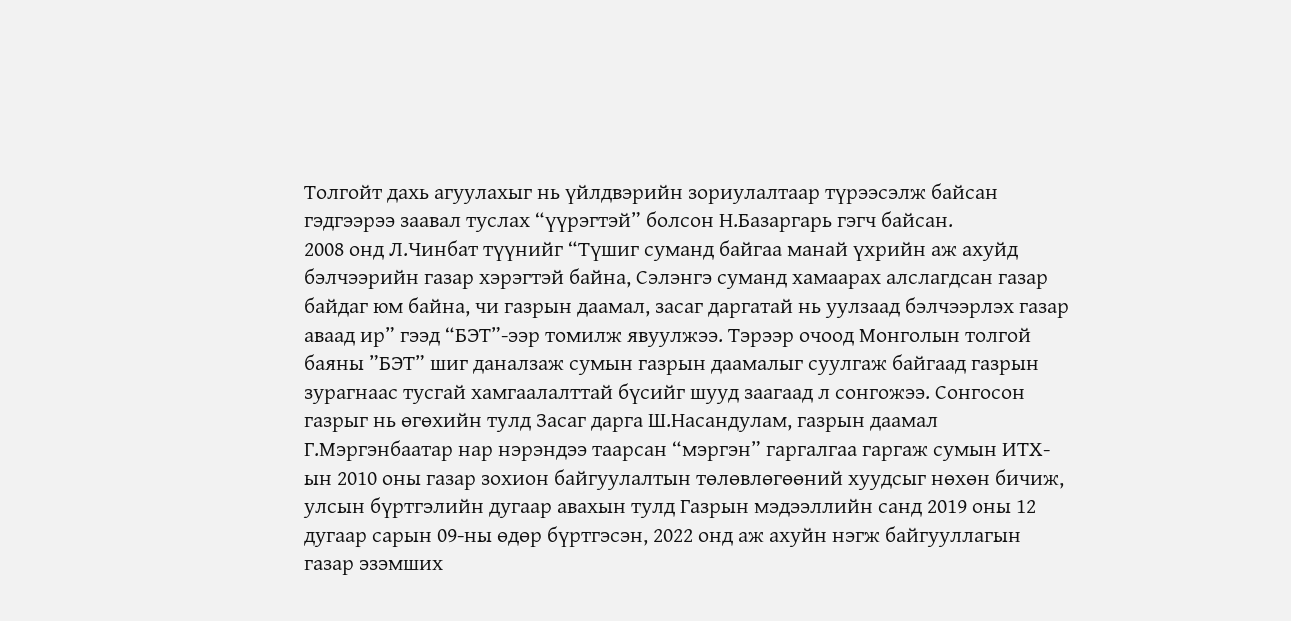Толгойт дахь агуулахыг нь үйлдвэрийн зориулалтаар түрээсэлж байсан гэдгээрээ заавал туслах “үүрэгтэй” болсон Н.Базаргарь гэгч байсан.
2008 онд Л.Чинбат түүнийг “Түшиг суманд байгаа манай үхрийн аж ахуйд бэлчээрийн газар хэрэгтэй байна, Сэлэнгэ суманд хамаарах алслагдсан газар байдаг юм байна, чи газрын даамал, засаг даргатай нь уулзаад бэлчээрлэх газар аваад ир” гээд “БЭТ”-ээр томилж явуулжээ. Тэрээр очоод Монголын толгой баяны ”БЭТ” шиг даналзаж сумын газрын даамалыг суулгаж байгаад газрын зурагнаас тусгай хамгаалалттай бүсийг шууд заагаад л сонгожээ. Сонгосон газрыг нь өгөхийн тулд Засаг дарга Ш.Насандулам, газрын даамал Г.Мэргэнбаатар нар нэрэндээ таарсан “мэргэн” гаргалгаа гаргаж сумын ИТХ-ын 2010 оны газар зохион байгуулалтын төлөвлөгөөний хуудсыг нөхөн бичиж, улсын бүртгэлийн дугаар авахын тулд Газрын мэдээллийн санд 2019 оны 12 дугаар сарын 09-ны өдөр бүртгэсэн, 2022 онд аж ахуйн нэгж байгууллагын газар эзэмших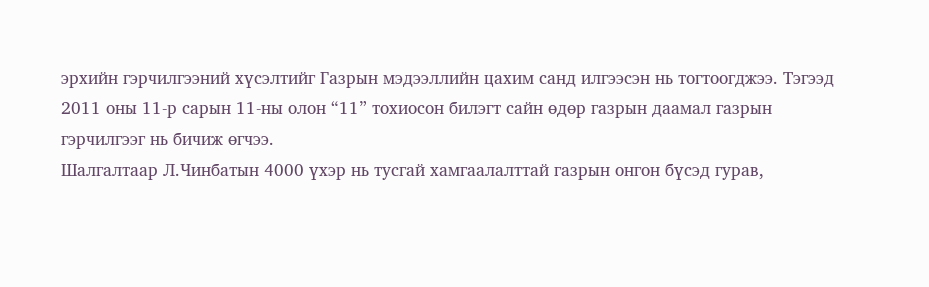эрхийн гэрчилгээний хүсэлтийг Газрын мэдээллийн цахим санд илгээсэн нь тогтоогджээ. Тэгээд 2011 оны 11-р сарын 11-ны олон “11” тохиосон билэгт сайн өдөр газрын даамал газрын гэрчилгээг нь бичиж өгчээ.
Шалгалтаар Л.Чинбатын 4000 үхэр нь тусгай хамгаалалттай газрын онгон бүсэд гурав,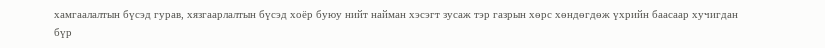хамгаалалтын бүсэд гурав, хязгаарлалтын бүсэд хоёр буюу нийт найман хэсэгт зусаж тэр газрын хөрс хөндөгдөж үхрийн баасаар хучигдан бүр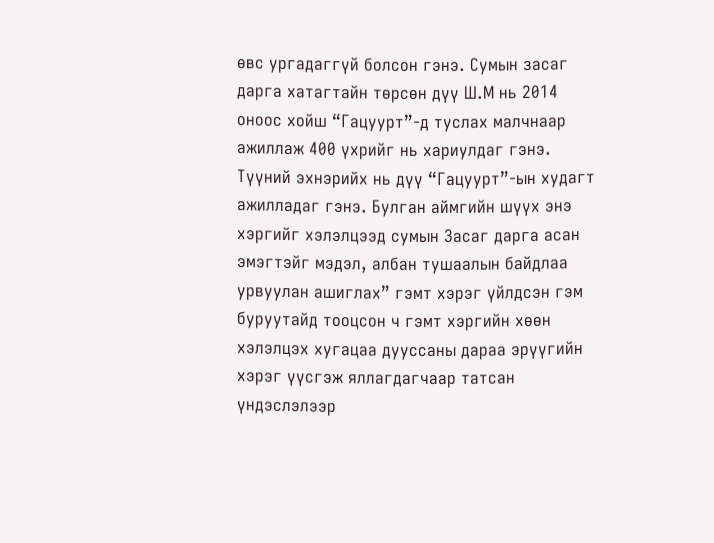өвс ургадаггүй болсон гэнэ. Сумын засаг дарга хатагтайн төрсөн дүү Ш.М нь 2014 оноос хойш “Гацуурт”-д туслах малчнаар ажиллаж 400 үхрийг нь хариулдаг гэнэ. Түүний эхнэрийх нь дүү “Гацуурт”-ын худагт ажилладаг гэнэ. Булган аймгийн шүүх энэ хэргийг хэлэлцээд сумын Засаг дарга асан эмэгтэйг мэдэл, албан тушаалын байдлаа урвуулан ашиглах” гэмт хэрэг үйлдсэн гэм буруутайд тооцсон ч гэмт хэргийн хөөн хэлэлцэх хугацаа дууссаны дараа эрүүгийн хэрэг үүсгэж яллагдагчаар татсан үндэслэлээр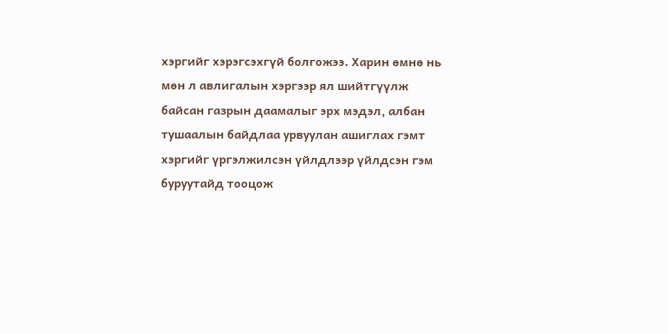хэргийг хэрэгсэхгүй болгожээ. Харин өмнө нь мөн л авлигалын хэргээр ял шийтгүүлж байсан газрын даамалыг эрх мэдэл, албан тушаалын байдлаа урвуулан ашиглах гэмт хэргийг үргэлжилсэн үйлдлээр үйлдсэн гэм буруутайд тооцож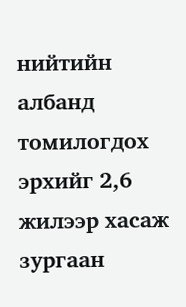нийтийн албанд томилогдох эрхийг 2,6 жилээр хасаж зургаан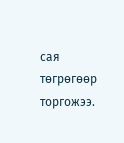сая төгрөгөөр торгожээ.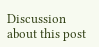Discussion about this post